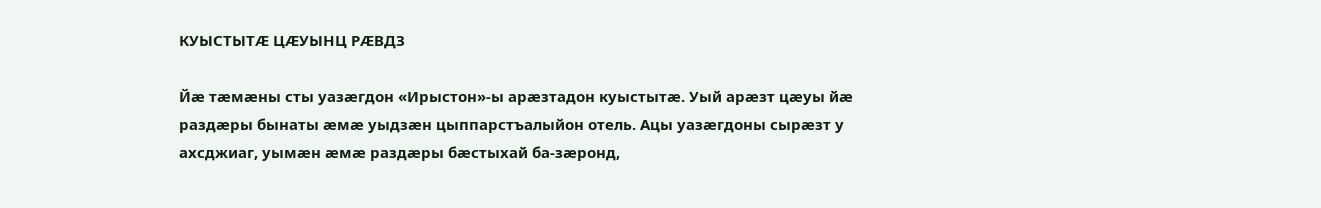КУЫСТЫТÆ ЦÆУЫНЦ РÆВДЗ

Йæ тæмæны сты уазæгдон «Ирыстон»-ы арæзтадон куыстытæ. Уый арæзт цæуы йæ раздæры бынаты æмæ уыдзæн цыппарстъалыйон отель. Ацы уазæгдоны сырæзт у ахсджиаг, уымæн æмæ раздæры бæстыхай ба-зæронд,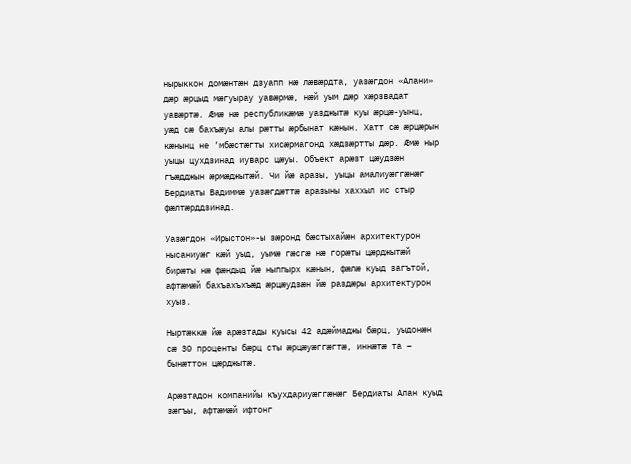нырыккон домæнтæн дзуапп нæ лæвæрдта, уазæгдон «Алани» дæр æрцыд мæгуырау уавæрмæ, нæй уым дæр хæрзвадат уавæртæ. Æмæ нæ республикæмæ уазджытæ куы æрцæ-уынц, уæд сæ бахъæуы алы рæтты æрбынат кæнын. Хатт сæ æрцæрын кæнынц не ‘мбæстæгты хисæрмагонд хæдзæртты дæр. Æмæ ныр уыцы цухдзинад иуварс цæуы. Объект арæзт цæудзæн гъæдджын æрмæджытæй. Чи йæ аразы, уыцы амалиуæггæнæг Бердиаты Вадиммæ уазæгдæттæ аразыны хаххыл ис стыр фæлтæрддзинад.

Уазæгдон «Ирыстон»-ы зæронд бæстыхайæн архитектурон нысаниуæг кæй уыд, уымæ гæсгæ нæ горæты цæрджытæй бирæты нæ фæндыд йæ ныппырх кæнын, фæлæ куыд загътой, афтæмæй бахъахъхъæд æрцæудзæн йæ раздæры архитектурон хуыз.

Ныртæккæ йæ арæзтады куысы 42 адæймаджы бæрц, уыдонæн сæ 30 проценты бæрц сты æрцæуæггæгтæ, иннæтæ та – бынæттон цæрджытæ.

Арæзтадон компанийы къухдариуæггæнæг Бердиаты Алан куыд зæгъы, афтæмæй ифтонг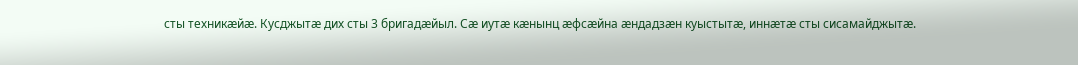сты техникæйæ. Кусджытæ дих сты 3 бригадæйыл. Сæ иутæ кæнынц æфсæйна æндадзæн куыстытæ, иннæтæ сты сисамайджытæ.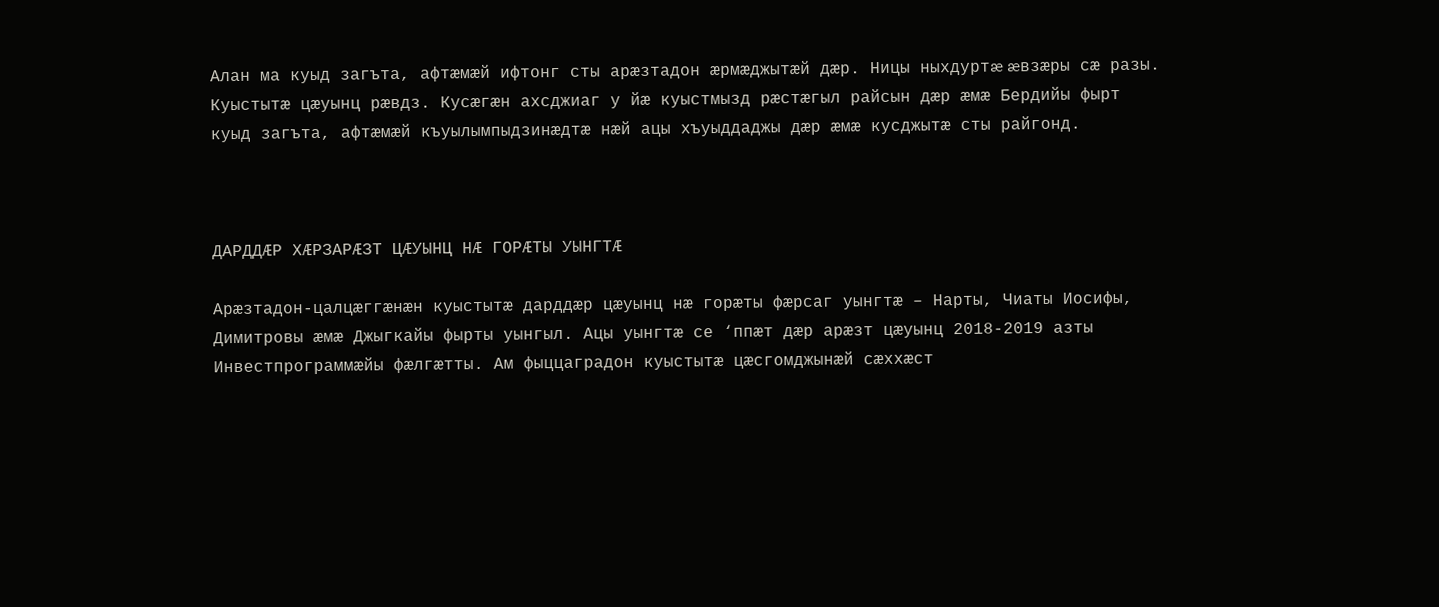Алан ма куыд загъта, афтæмæй ифтонг сты арæзтадон æрмæджытæй дæр. Ницы ныхдуртæ æвзæры сæ разы. Куыстытæ цæуынц рæвдз. Кусæгæн ахсджиаг у йæ куыстмызд рæстæгыл райсын дæр æмæ Бердийы фырт куыд загъта, афтæмæй къуылымпыдзинæдтæ нæй ацы хъуыддаджы дæр æмæ кусджытæ сты райгонд.



ДАРДДÆР ХÆРЗАРÆЗТ ЦÆУЫНЦ НÆ ГОРÆТЫ УЫНГТÆ

Арæзтадон-цалцæггæнæн куыстытæ дарддæр цæуынц нæ горæты фæрсаг уынгтæ – Нарты, Чиаты Иосифы, Димитровы æмæ Джыгкайы фырты уынгыл. Ацы уынгтæ се ‘ппæт дæр арæзт цæуынц 2018-2019 азты Инвестпрограммæйы фæлгæтты. Ам фыццаградон куыстытæ цæсгомджынæй сæххæст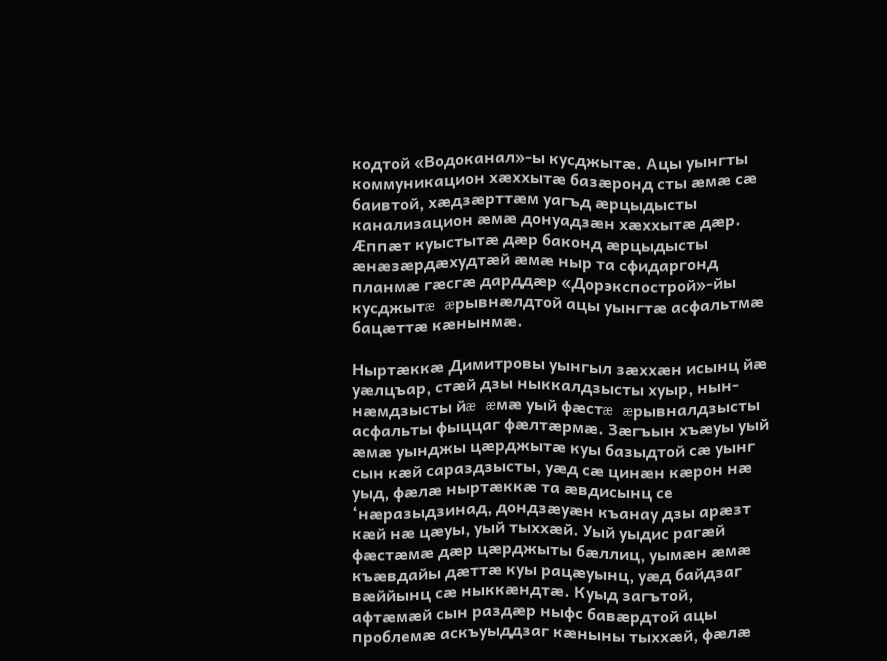кодтой «Водоканал»-ы кусджытæ. Ацы уынгты коммуникацион хæххытæ базæронд сты æмæ сæ баивтой, хæдзæрттæм уагъд æрцыдысты канализацион æмæ донуадзæн хæххытæ дæр. Æппæт куыстытæ дæр баконд æрцыдысты æнæзæрдæхудтæй æмæ ныр та сфидаргонд планмæ гæсгæ дарддæр «Дорэкспострой»-йы кусджытæ æрывнæлдтой ацы уынгтæ асфальтмæ бацæттæ кæнынмæ.

Ныртæккæ Димитровы уынгыл зæххæн исынц йæ уæлцъар, стæй дзы ныккалдзысты хуыр, нын-нæмдзысты йæ æмæ уый фæстæ æрывналдзысты асфальты фыццаг фæлтæрмæ. Зæгъын хъæуы уый æмæ уынджы цæрджытæ куы базыдтой сæ уынг сын кæй сараздзысты, уæд сæ цинæн кæрон нæ уыд, фæлæ ныртæккæ та æвдисынц се ‘нæразыдзинад, дондзæуæн къанау дзы арæзт кæй нæ цæуы, уый тыххæй. Уый уыдис рагæй фæстæмæ дæр цæрджыты бæллиц, уымæн æмæ къæвдайы дæттæ куы рацæуынц, уæд байдзаг вæййынц сæ ныккæндтæ. Куыд загътой, афтæмæй сын раздæр ныфс бавæрдтой ацы проблемæ аскъуыддзаг кæныны тыххæй, фæлæ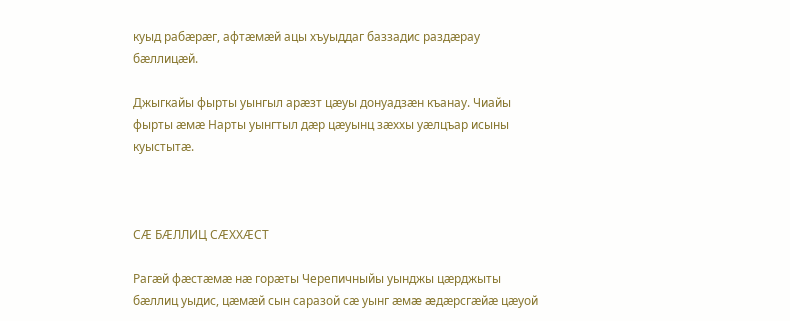куыд рабæрæг, афтæмæй ацы хъуыддаг баззадис раздæрау бæллицæй.

Джыгкайы фырты уынгыл арæзт цæуы донуадзæн къанау. Чиайы фырты æмæ Нарты уынгтыл дæр цæуынц зæххы уæлцъар исыны куыстытæ.



СÆ БÆЛЛИЦ СÆХХÆСТ

Рагæй фæстæмæ нæ горæты Черепичныйы уынджы цæрджыты бæллиц уыдис, цæмæй сын саразой сæ уынг æмæ æдæрсгæйæ цæуой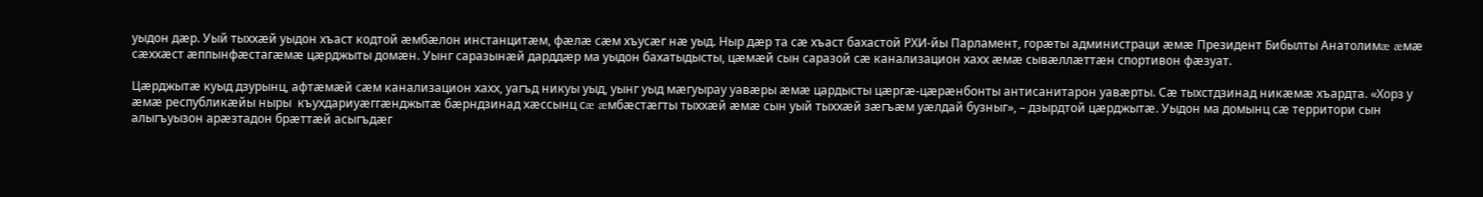уыдон дæр. Уый тыххæй уыдон хъаст кодтой æмбæлон инстанцитæм, фæлæ сæм хъусæг нæ уыд. Ныр дæр та сæ хъаст бахастой РХИ-йы Парламент, горæты администраци æмæ Президент Бибылты Анатолимæ æмæ сæххæст æппынфæстагæмæ цæрджыты домæн. Уынг саразынæй дарддæр ма уыдон бахатыдысты, цæмæй сын саразой сæ канализацион хахх æмæ сывæллæттæн спортивон фæзуат.

Цæрджытæ куыд дзурынц, афтæмæй сæм канализацион хахх, уагъд никуы уыд, уынг уыд мæгуырау уавæры æмæ цардысты цæргæ-цæрæнбонты антисанитарон уавæрты. Сæ тыхстдзинад никæмæ хъардта. «Хорз у æмæ республикæйы ныры  къухдариуæггæнджытæ бæрндзинад хæссынц сæ æмбæстæгты тыххæй æмæ сын уый тыххæй зæгъæм уæлдай бузныг», – дзырдтой цæрджытæ. Уыдон ма домынц сæ территори сын алыгъуызон арæзтадон брæттæй асыгъдæг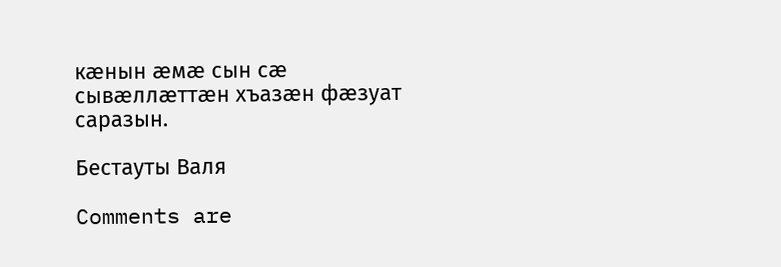кæнын æмæ сын сæ сывæллæттæн хъазæн фæзуат саразын.

Бестауты Валя

Comments are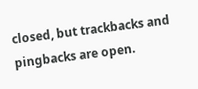closed, but trackbacks and pingbacks are open.